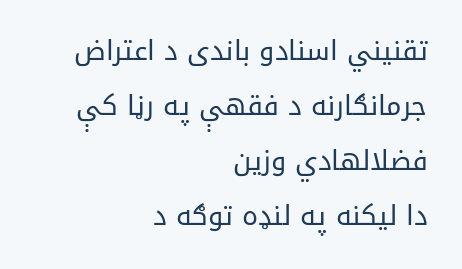تقنيني اسنادو باندی د اعتراض جرمانګارنه د فقهې په رڼا کې
فضلالهادي وزين
دا ليکنه په لنډه توګه د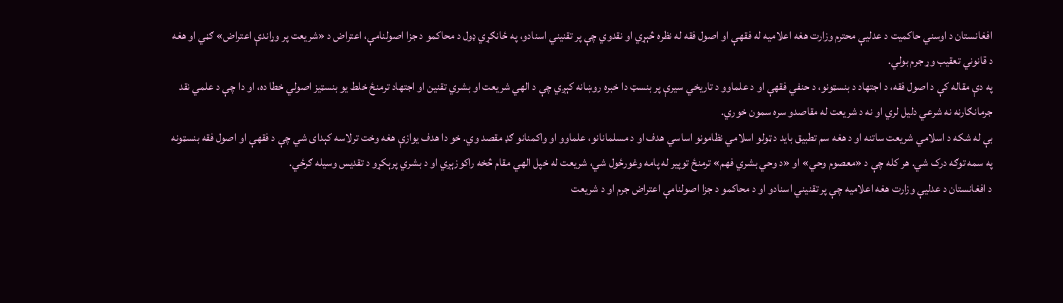افغانستان د اوسني حاکميت د عدليې محترم وزارت هغه اعلاميه له فقهې او اصول فقه له نظره څېړي او نقدوي چې پر تقنيني اسنادو، په ځانګړي ډول د محاکمو د جزا اصولنامې، اعتراض د «شريعت پر وړاندې اعتراض» ګڼي او هغه د قانوني تعقيب وړ جرم بولي.
په دې مقاله کې د اصول فقه، د اجتهاد د بنسټونو، د حنفي فقهې او د علماوو د تاريخي سيرې پر بنسټ دا خبره روښانه کېږي چې د الهي شريعت او بشري تقنين او اجتهاد ترمنځ خلط يو بنسټيز اصولي خطا ده، او دا چې د علمي نقد جرمانګارنه نه شرعي دليل لري او نه د شريعت له مقاصدو سره سمون خوري.
بې له شکه د اسلامي شريعت ساتنه او د هغه سم تطبيق بايد د ټولو اسلامي نظامونو اساسي هدف او د مسلمانانو، علماوو او واکمنانو ګډ مقصد وي. خو دا هدف يوازې هغه وخت ترلاسه کېدای شي چې د فقهې او اصول فقه بنسټونه په سمه توګه درک شي. هر کله چې د «معصوم وحي» او «د وحي بشري فهم» ترمنځ توپير له پامه وغورځول شي، شريعت له خپل الهي مقام څخه راکوزېږي او د بشري پرېکړو د تقديس وسيله ګرځي.
د افغانستان د عدليې وزارت هغه اعلاميه چې پر تقنيني اسنادو او د محاکمو د جزا اصولنامې اعتراض جرم او د شريعت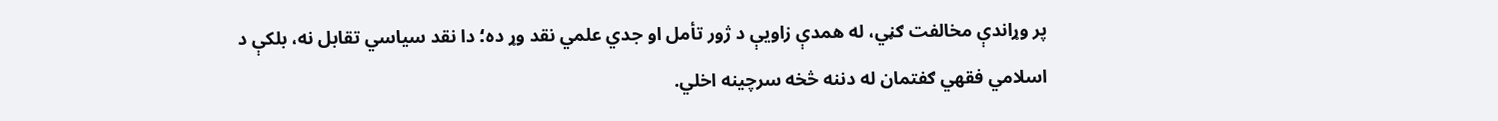پر وړاندې مخالفت ګڼي، له همدې زاويې د ژور تأمل او جدي علمي نقد وړ ده؛ دا نقد سياسي تقابل نه، بلکې د اسلامي فقهي ګفتمان له دننه څخه سرچينه اخلي.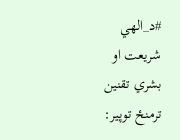#د_الهي شريعت او بشري تقنين ترمنځ توپير: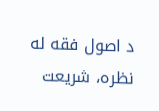د اصول فقه له نظره، شريعت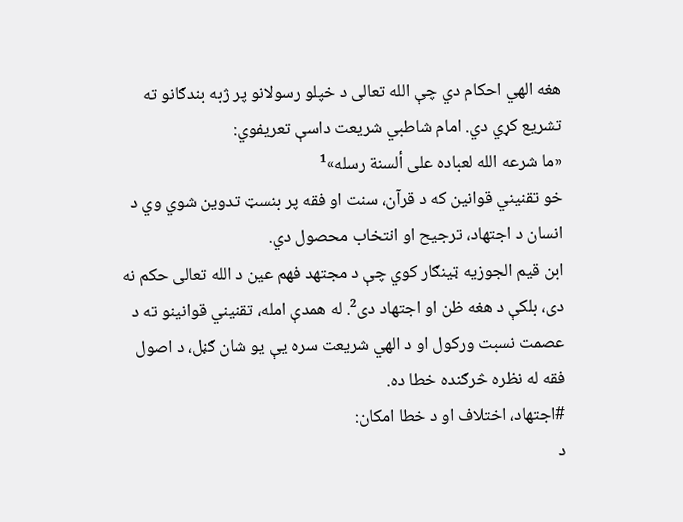هغه الهي احکام دي چې الله تعالی د خپلو رسولانو پر ژبه بندګانو ته تشريع کړي دي. امام شاطبي شريعت داسې تعريفوي:
«ما شرعه الله لعباده على ألسنة رسله»¹
خو تقنيني قوانين که د قرآن، سنت او فقه پر بنسټ تدوين شوي وي د انسان د اجتهاد، ترجيح او انتخاب محصول دي.
ابن قيم الجوزيه ټينګار کوي چې د مجتهد فهم عين د الله تعالی حکم نه دی، بلکې د هغه ظن او اجتهاد دی². له همدې امله، تقنيني قوانينو ته د عصمت نسبت ورکول او د الهي شريعت سره يې يو شان ګڼل، د اصول فقه له نظره څرګنده خطا ده.
#اجتهاد، اختلاف او د خطا امکان:
د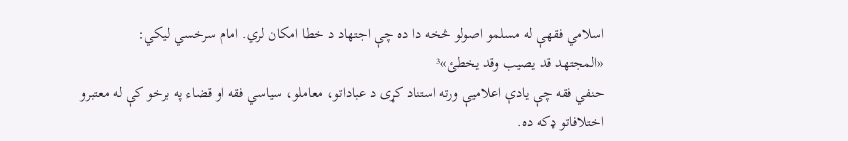اسلامي فقهې له مسلمو اصولو څخه دا ده چې اجتهاد د خطا امکان لري. امام سرخسي ليکي:
«المجتهد قد يصيب وقد يخطئ»³
حنفي فقه چې يادې اعلاميې ورته استناد کړی د عباداتو، معاملو، سياسي فقه او قضاء په برخو کې له معتبرو اختلافاتو ډکه ده.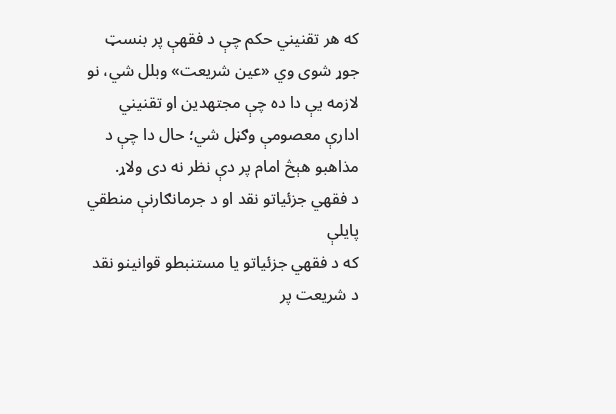که هر تقنيني حکم چې د فقهې پر بنسټ جوړ شوی وي «عين شريعت» وبلل شي، نو لازمه يې دا ده چې مجتهدين او تقنيني ادارې معصومې وګڼل شي؛ حال دا چې د مذاهبو هېڅ امام پر دې نظر نه دی ولاړ.
د فقهي جزئياتو نقد او د جرمانګارنې منطقي پايلې
که د فقهي جزئياتو يا مستنبطو قوانينو نقد د شريعت پر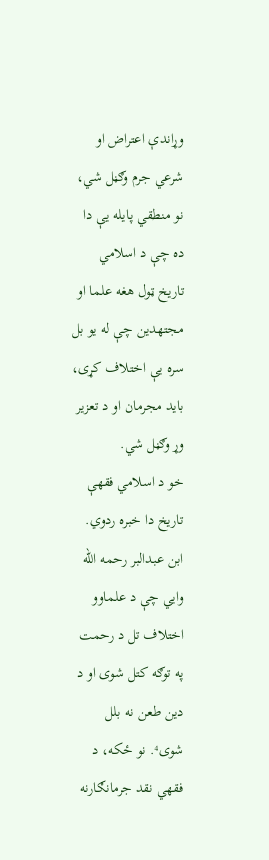وړاندې اعتراض او شرعي جرم وګڼل شي، نو منطقي پايله يې دا ده چې د اسلامي تاريخ ټول هغه علما او مجتهدين چې له يو بل سره يې اختلاف کړی، بايد مجرمان او د تعزير وړ وګڼل شي.
خو د اسلامي فقهې تاريخ دا خبره ردوي. ابن عبدالبر رحمه الله وايي چې د علماوو اختلاف تل د رحمت په توګه کتل شوی او د دين طعن نه بلل شوی⁴. نو ځکه، د فقهي نقد جرمانګارنه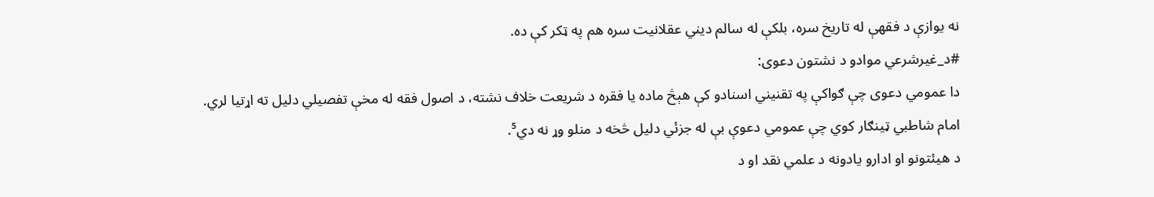نه يوازې د فقهې له تاريخ سره، بلکې له سالم ديني عقلانيت سره هم په ټکر کې ده.
#د_غيرشرعي موادو د نشتون دعوی:
دا عمومي دعوی چې ګواکې په تقنيني اسنادو کې هېڅ ماده يا فقره د شريعت خلاف نشته، د اصول فقه له مخې تفصيلي دليل ته اړتيا لري. امام شاطبي ټينګار کوي چې عمومي دعوې بې له جزئي دليل څخه د منلو وړ نه دي⁵.
د هيئتونو او ادارو يادونه د علمي نقد او د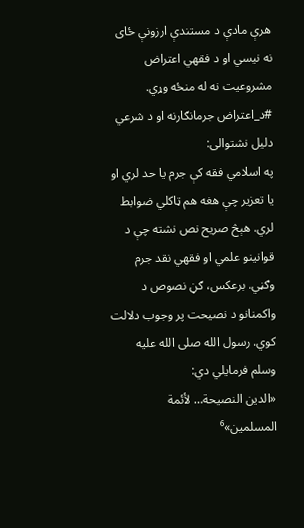هرې مادې د مستندې ارزونې ځای نه نيسي او د فقهي اعتراض مشروعيت نه له منځه وړي.
#د_اعتراض جرمانګارنه او د شرعي دليل نشتوالی:
په اسلامي فقه کې جرم يا حد لري او يا تعزير چې هغه هم ټاکلي ضوابط لري. هېڅ صريح نص نشته چې د قوانينو علمي او فقهي نقد جرم وګڼي. برعکس، ګڼ نصوص د واکمنانو د نصيحت پر وجوب دلالت کوي. رسول الله صلى الله عليه وسلم فرمايلي دي:
«الدين النصيحة… لأئمة المسلمين»⁶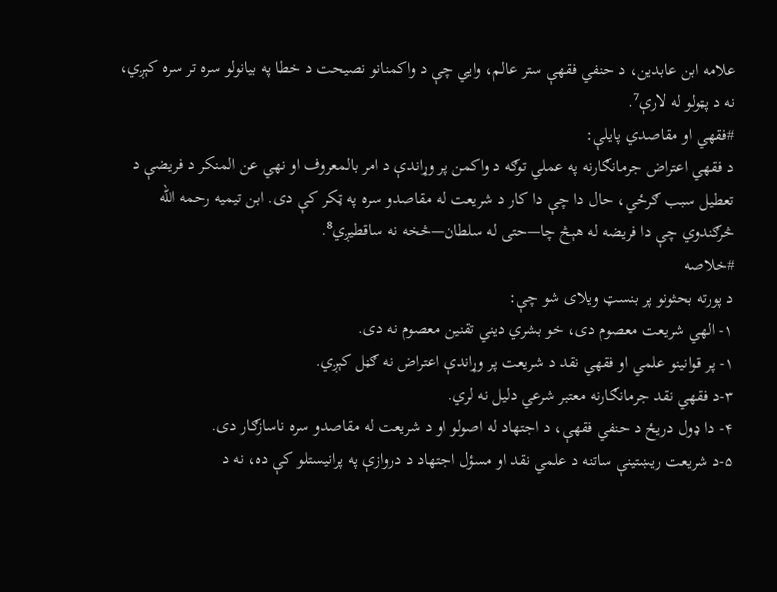علامه ابن عابدين، د حنفي فقهې ستر عالم، وايي چې د واکمنانو نصيحت د خطا په بيانولو سره تر سره کېږي، نه د پټولو له لارې⁷.
#فقهي او مقاصدي پايلې:
د فقهي اعتراض جرمانګارنه په عملي توګه د واکمن پر وړاندې د امر بالمعروف او نهي عن المنکر د فريضې د تعطيل سبب ګرځي، حال دا چې دا کار د شريعت له مقاصدو سره په ټکر کې دی. ابن تيميه رحمه الله څرګندوي چې دا فريضه له هېڅ چا—حتی له سلطان—څخه نه ساقطيږي⁸.
#خلاصه
د پورته بحثونو پر بنسټ ويلای شو چې:
۱- الهي شريعت معصوم دی، خو بشري ديني تقنين معصوم نه دی.
۱- پر قوانينو علمي او فقهي نقد د شريعت پر وړاندې اعتراض نه ګڼل کېږي.
۳-د فقهي نقد جرمانګارنه معتبر شرعي دليل نه لري.
۴- دا ډول دريځ د حنفي فقهې، د اجتهاد له اصولو او د شريعت له مقاصدو سره ناسازګار دی.
۵-د شريعت ريښتينې ساتنه د علمي نقد او مسؤل اجتهاد د دروازې په پرانيستلو کې ده، نه د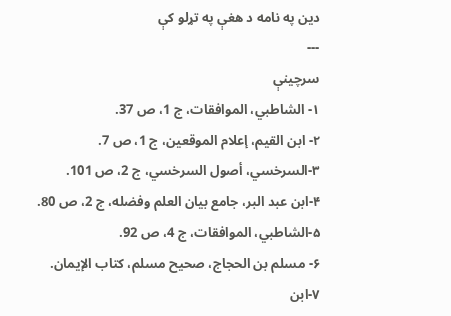دين په نامه د هغې په تړلو کې
---
سرچينې
۱- الشاطبي، الموافقات، ج 1، ص 37.
۲- ابن القيم، إعلام الموقعين، ج 1، ص 7.
۳-السرخسي، أصول السرخسي، ج 2، ص 101.
۴-ابن عبد البر، جامع بيان العلم وفضله، ج 2، ص 80.
۵-الشاطبي، الموافقات، ج 4، ص 92.
۶- مسلم بن الحجاج، صحيح مسلم، كتاب الإيمان.
۷-ابن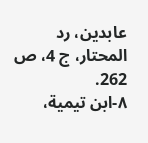عابدين، رد المحتار، ج 4، ص 262.
۸-ابن تيمية،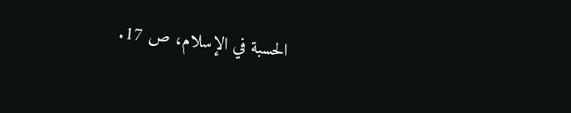الحسبة في الإسلام، ص 17.